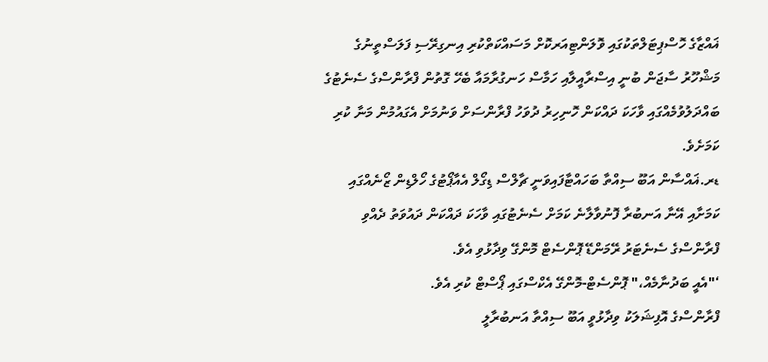ޣައްޒާގެ ހޮސްޕިޓަލްތަކުގައި ވޮލަންޓިއަރކޮށް މަސައްކަތްކުރި އިނގިރޭސި ފަލަސްތީނުގެ މަޝްހޫރު ސާޖަން ބުނީ އިސްރާއީލާއި ހަމާސް ހަނގުރާމައާ ބެހޭ ގޮތުން ފްރާންސްގެ ސެނެޓުގެ ބައްދަލުވުމެއްގައި ވާހަކަ ދައްކަން ހޮނިހިރު ދުވަހު ފްރާންސަށް ވަނުމަށް އެގައުމުން މަނާ ކުރި ކަމަށެވެ.
ޑރ.ޣައްސާން އަބޫ ސިއްތާ ބަހައްޓާފައިވަނީ ޗާލްސް ޑިގޯލް އެއާޕޯޓުގެ ހޯލްޑިން ޒޯނެއްގައި ކަމަށާއި އޭނާ އަނބުރާ ފޮނުވާލާނެ ކަމަށް ސެނެޓުގައި ވާހަކަ ދައްކަން ދައުވަތު ދެއްވި ފްރާންސްގެ ސެނެޓަރު ރޭމަންޑޭ ޕޮންސެޓް މޮންގޭ ވިދާޅުވި އެވެ.
‘"އެއީ ބަދުނާމެއް،" ޕޮންސެޓް-މޮންގޭ އެކްސްގައި ޕޯސްޓް ކުރި އެވެ.
ފްރާންސްގެ އޮފިޝަލަކު ވިދާޅުވީ އަބޫ ސިއްތާ އަނބުރާލީ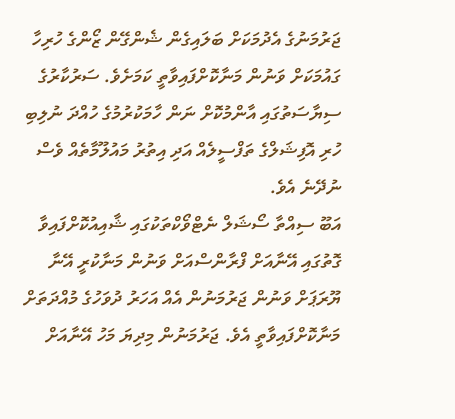ޖަރުމަނުގެ އެދުމަކަށް ބަލައިގެން ޝެންގޭން ޒޯންގެ ހުރިހާ ގައުމަކަށް ވަނުން މަނާކޮށްފައިވާތީ ކަމަށެވެ. ސަރުކާރުގެ ސިޔާސަތުގައި އާންމުކޮށް ނަން ހާމަކުރުމުގެ ހުއްދަ ނުލިބި ހުރި އޮފިޝަލްގެ ތަފްސީލެއް އަދި އިތުރު މައުލޫމާތެއް ވެސް ނުދޭނެ އެވެ.
އަބޫ ސިއްތާ ސޯޝަލް ނެޓްވޯކްތަކުގައި ޝާއިއުކޮށްފައިވާ ގޮތުގައި އޭނާއަށް ފްރާންސްއަށް ވަނުން މަނާކުރީ އޭނާ ޔޫރަޕަށް ވަނުން ޖަރުމަނުން އެއް އަހަރު ދުވަހުގެ މުއްދަތަށް މަނާކޮށްފައިވާތީ އެވެ. ޖަރުމަނުން މިދިޔަ މަހު އޭނާއަށް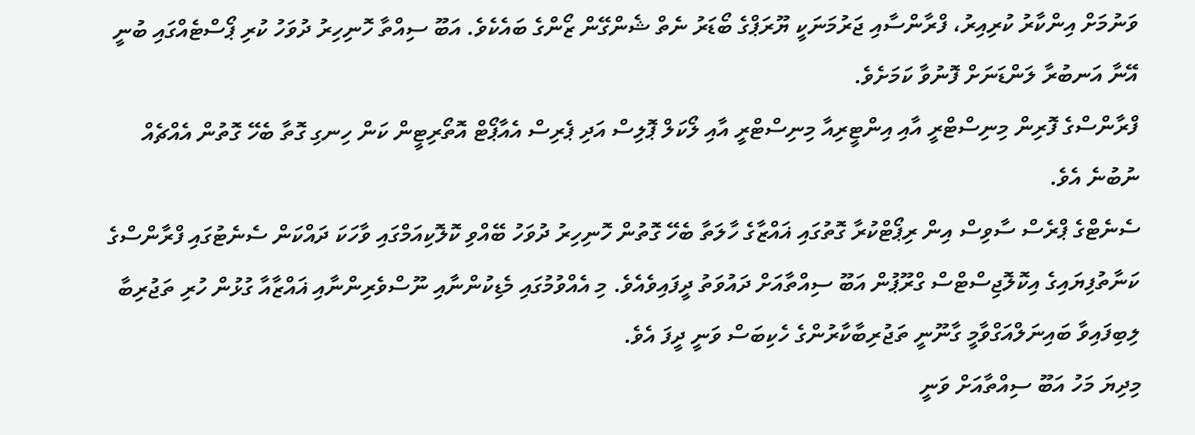ވަނުމަށް އިންކާރު ކުރިއިރު، ފްރާންސާއި ޖަރުމަނަކީ ޔޫރަޕްގެ ބޯޑަރު ނެތް ޝެންގޭން ޒޯންގެ ބައެކެވެ. އަބޫ ސިއްތާ ހޮނިހިރު ދުވަހު ކުރި ޕޯސްޓެއްގައި ބުނީ އޭނާ އަނބުރާ ލަންޑަނަށް ފޮނުވާ ކަމަށެވެ.
ފްރާންސްގެ ފޮރިން މިނިސްޓްރީ އާއި އިންޓީރިއާ މިނިސްޓްރީ އާއި ލޯކަލް ޕޮލިސް އަދި ޕެރިސް އެއާޕޯޓް އޮތޯރިޓީން ކަން ހިނގި ގޮތާ ބެހޭ ގޮތުން އެއްޗެއް ނުބުނެ އެވެ.
ސެނެޓްގެ ޕްރެސް ސާވިސް އިން ރިޕޯޓްކުރާ ގޮތުގައި ޣައްޒާގެ ހާލަތާ ބެހޭ ގޮތުން ހޮނިހިރު ދުވަހު ބޭއްވި ކޮލޮކިއަމްގައި ވާހަކަ ދައްކަން ސެނެޓުގައި ފްރާންސްގެ ކަނާތުފިޔައިގެ އިކޮލޮޖިސްޓްސް ގްރޫޕުން އަބޫ ސިއްތާއަށް ދައުވަތު ދީފައިވެއެވެ. މި އެއްވުމުގައި މެޑިކުންނާއި ނޫސްވެރިންނާއި ޣައްޒާއާ ގުޅުން ހުރި ތަޖުރިބާ ލިބިފައިވާ ބައިނަލްއަގްވާމީ ގާނޫނީ ތަޖުރިބާކާރުންގެ ހެކިބަސް ވަނީ ދީފަ އެވެ.
މިދިޔަ މަހު އަބޫ ސިއްތާއަށް ވަނީ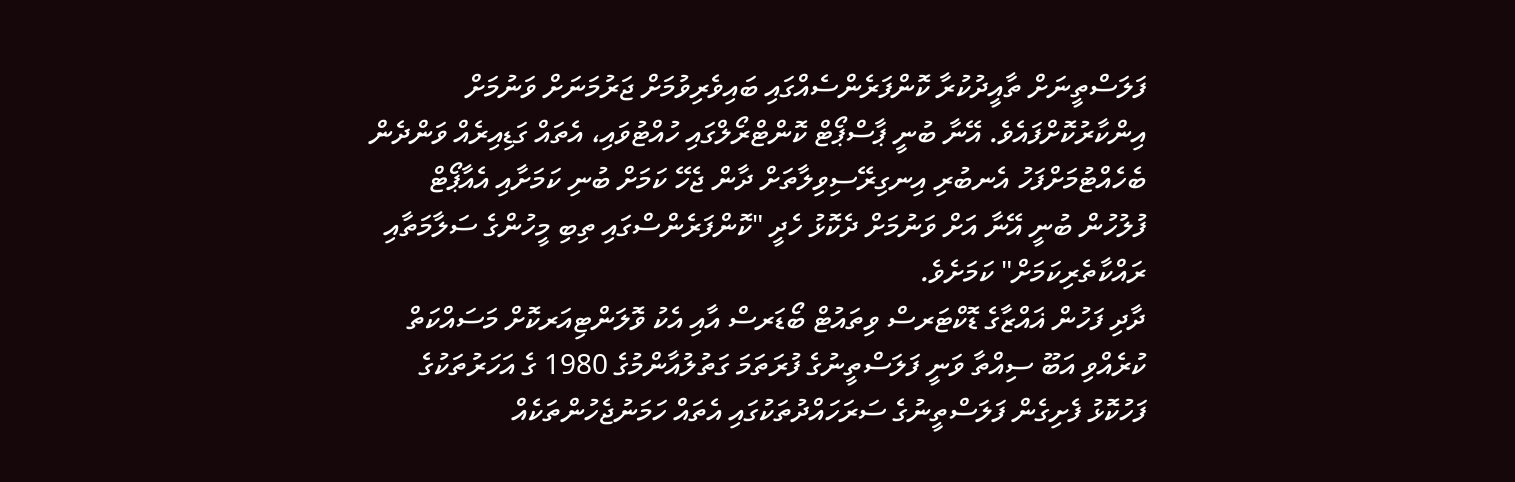ފަލަސްތީނަށް ތާއީދުކުރާ ކޮންފަރެންސެއްގައި ބައިވެރިވުމަށް ޖަރުމަނަށް ވަނުމަށް އިންކާރުކޮށްފައެވެ. އޭނާ ބުނީ ޕާސްޕޯޓް ކޮންޓްރޯލްގައި ހުއްޓުވައި، އެތައް ގަޑިއިރެއް ވަންދެން ބެހެއްޓުމަށްފަހު އެނބުރި އިނގިރޭސިވިލާތަށް ދާން ޖެހޭ ކަމަށް ބުނި ކަމަށާއި އެއާޕޯޓް ފުލުހުން ބުނީ އޭނާ އަށް ވަނުމަށް ދެކޮޅު ހެދީ "ކޮންފަރެންސްގައި ތިބި މީހުންގެ ސަލާމަތާއި ރައްކާތެރިކަމަށް" ކަމަށެވެ.
ދާދި ފަހުން ޣައްޒާގެ ޑޮކްޓަރސް ވިތައުޓް ބޯޑަރސް އާއި އެކު ވޮލަންޓިއަރކޮށް މަސައްކަތް ކުރެއްވި އަބޫ ސިއްތާ ވަނީ ފަލަސްތީނުގެ ފުރަތަމަ ގަތުލުއާންމުގެ 1980 ގެ އަހަރުތަކުގެ ފަހުކޮޅު ފެށިގެން ފަލަސްތީނުގެ ސަރަހައްދުތަކުގައި އެތައް ހަމަނުޖެހުންތަކެއް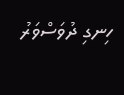ހިނގި ދުވަސްވަރު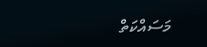މަސައްކަތް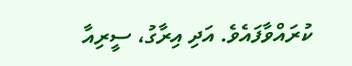ކުރައްވާފައެވެ. އަދި އިރާގު، ސީރިއާ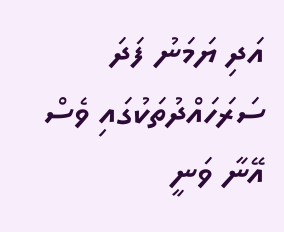އަދި ޔަމަނު ފަދަ ސަރަހައްދުތަކުގައި ވެސް އޭނާ ވަނީ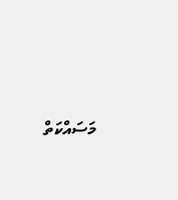މަސައްކަތް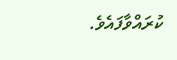ކުރައްވާފައެވެ.